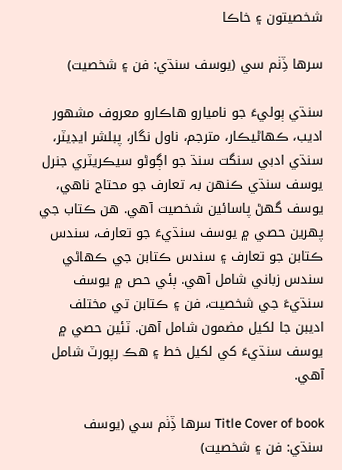شخصيتون ۽ خاڪا

سرھا ڏِٺم سي (يوسف سنڌي: فن ۽ شخصيت)

سنڌي ٻوليءَ جو ناميارو هاڪارو معروف مشھور اديب، ڪھاڻيڪار، مترجم، ناول نگار، پبلشر ايڊيٽر، سنڌي ادبي سنگت سنڌ جو اڳوڻو سيڪريٽري جنرل يوسف سنڌي ڪنھن بہ تعارف جو محتاج ناهي، يوسف گهڻ پاسائين شخصيت آهي. ھن ڪتاب جي پھرين حصي ۾ يوسف سنڌيءَ جو تعارف، سندس ڪتابن جو تعارف ۽ سندس ڪتابن جي ڪھاڻي سندس زباني شامل آھي. ٻئي حص ۾ يوسف سنڌيءَ جي شخصيت، فن ۽ ڪتابن تي مختلف اديبن جا لکيل مضمون شامل آھن. ٽئين حصي ۾ يوسف سنڌيءَ کي لکيل خط ۽ ھڪ رپورٽ شامل آھي.

Title Cover of book سرھا ڏِٺم سي (يوسف سنڌي: فن ۽ شخصيت)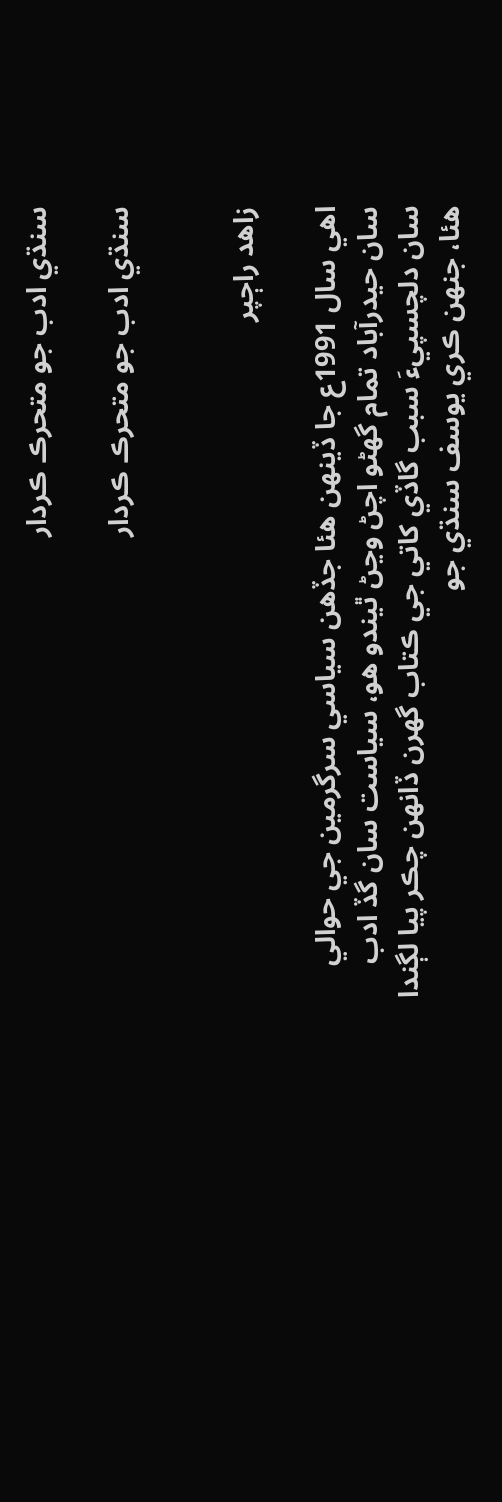سنڌي ادب جو متحرڪ ڪردار

سنڌي ادب جو متحرڪ ڪردار


زاهد راڄپر

اهي سال 1991ع جا ڏينهن هئا جڏهن سياسي سرگرمين جي حوالي سان حيدرآباد تمام گهڻو اچڻ وڃڻ ٿيندو هو، سياست سان گڏ ادب سان دلچسپيءَ سبب گاڏي کاتي جي ڪتاب گهرن ڏانهن چڪر پيا لڳندا هئا، جنهن ڪري يوسف سنڌي جو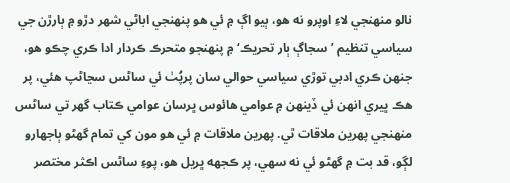نالو منهنجي لاءِ اوپرو نه هو، ٻيو اڳ ۾ ئي هو پنهنجي اباڻي شهر دڙو ۾ ٻارڙن جي سياسي تنظيم ’سجاڳ ٻار تحريڪ‘ ۾ پنهنجو متحرڪ ڪردار ادا ڪري چڪو هو، جنهن ڪري ادبي توڙي سياسي حوالي سان پرپُٺ ئي ساڻس سڃاڻپ هئي، پر هڪ ڀيري انهن ئي ڏينهن ۾ عوامي هائوس ڀرسان عوامي ڪتاب گهر تي ساڻس منهنجي پهرين ملاقات ٿي. پهرين ملاقات ۾ ئي هو مون کي تمام گهڻو ٻاجهارو لڳو، قد بت ۾ گهڻو ئي نه سهي، پر ڪجهه ڀريل هو، پوءِ ساڻس اڪثر مختصر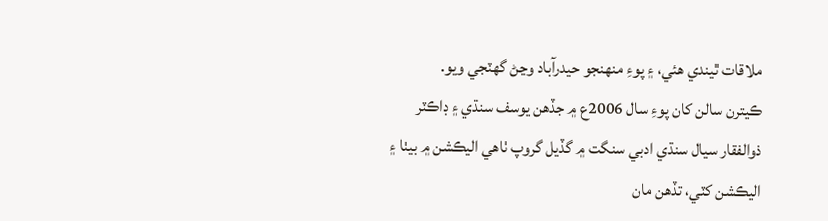ملاقات ٿيندي هئي، ۽ پوءِ منهنجو حيدرآباد وڃڻ گهٽجي ويو.
ڪيترن سالن کان پوءِ سال 2006ع ۾ جڏهن يوسف سنڌي ۽ ڊاڪٽر ذوالفقار سيال سنڌي ادبي سنگت ۾ گڏيل گروپ ٺاهي اليڪشن ۾ بيٺا ۽ اليڪشن کٽي، تڏهن مان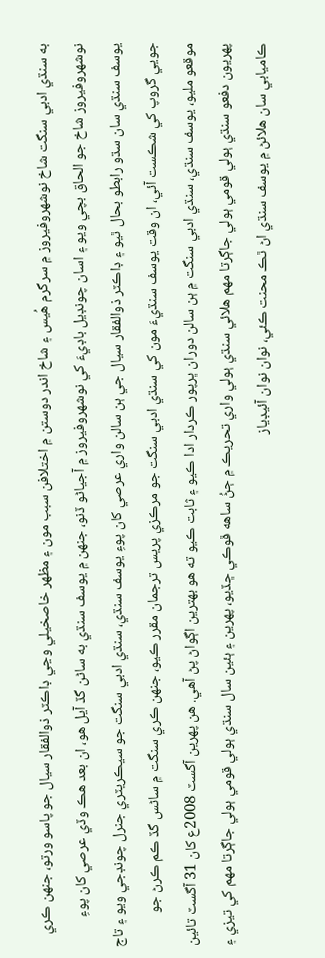به سنڌي ادبي سنگت شاخ نوشهروفيروز ۾ سرگرم هُيس ۽ شاخ اندر دوستن ۾ اختلافن سبب مون ۽ مظهر خاصخيلي وڃي ڊاڪٽر ذوالفقار سيال جو پاسو ورتو، جنهن ڪري نوشهروفيروز شاخ جو الحاق بچي ويو ۽ اسان چونڊيل باڊيءَ کي نوشهروفيروز ۾ آجياڻو ڏنو، جنهن ۾ يوسف سنڌي به ساڻن گڏ آيل هو، ان بعد هڪ وڏي عرصي کان پوءِ يوسف سنڌي سان سڌو رابطو بحال ٿيو ۽ ڊاڪٽر ذوالفقار سيال جي ٻن سالن واري عرصي کان پوءِ يوسف سنڌي، سنڌي ادبي سنگت جو سيڪريٽري جنرل چونڊجي ويو ۽ تاج جويي گروپ کي شڪست آئي، ان وقت يوسف سنڌيءَ مون کي سنڌي ادبي سنگت جو مرڪزي پريس ترجمان مقرر ڪيو، جنهن ڪري سنگت ۾ ساڻس گڏ ڪم ڪرڻ جو موقعو مليو، يوسف سنڌي، سنڌي ادبي سنگت ۾ ٻن سالن دوران ڀرپور ڪردار ادا ڪيو ۽ ثابت ڪيو ته هو بهترين اڳواڻ پڻ آهي. هن پهرين آگسٽ 2008ع کان 31 آگسٽ تائين پهريون دفعو سنڌي ٻولي قومي ٻولي جاڳرتا مهم هلائي سنڌي ٻولي واري تحريڪ ۾ ڄڻُ ساهه ڦوڪي ڇڏيو، پهرين ۽ ٻئين سال سنڌي ٻولي قومي ٻولي جاڳرتا مهم کي تيزي ۽ ڪاميابي سان هلائڻ ۾ يوسف سنڌي اڻ ٿڪ محنت ڪئي، نوان نوان آئيڊياز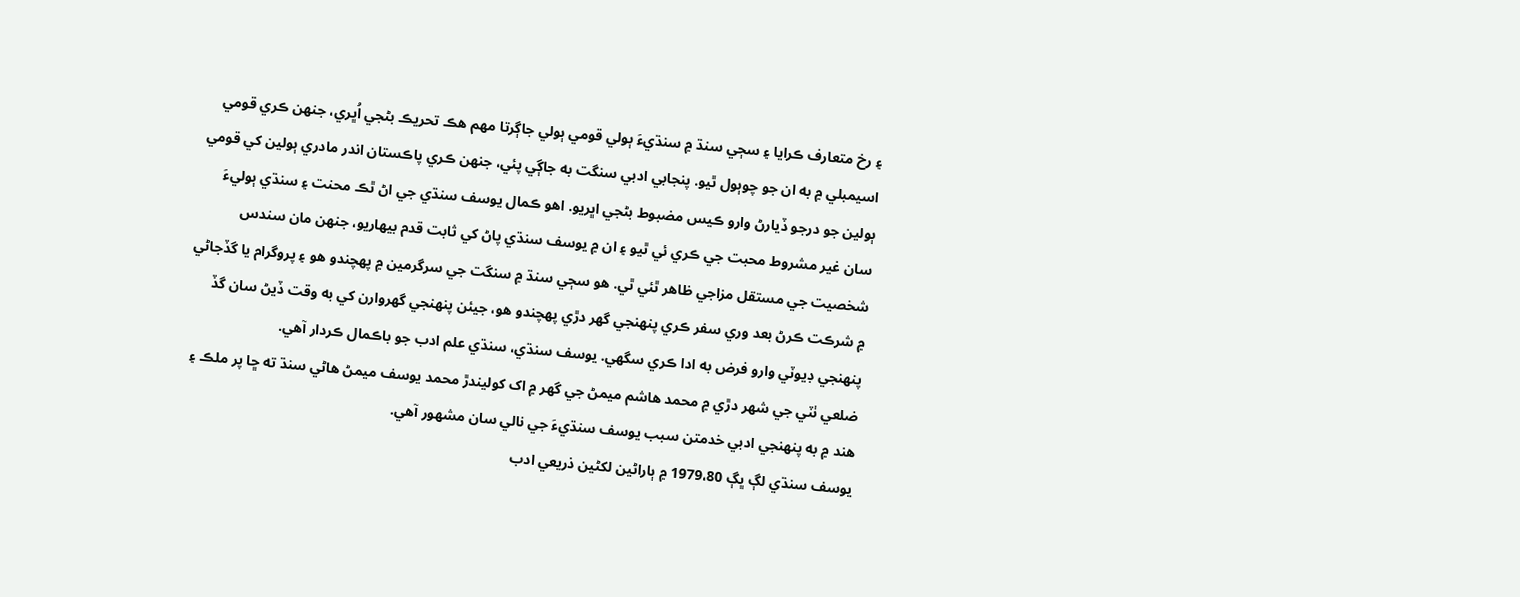۽ رخ متعارف ڪرايا ۽ سڄي سنڌ ۾ سنڌيءَ ٻولي قومي ٻولي جاڳرتا مهم هڪ تحريڪ بڻجي اُڀري، جنهن ڪري قومي اسيمبلي ۾ به ان جو چوٻول ٿيو. پنجابي ادبي سنگت به جاڳي پئي، جنهن ڪري پاڪستان اندر مادري ٻولين کي قومي ٻولين جو درجو ڏيارڻ وارو ڪيس مضبوط بڻجي اڀريو. اهو ڪمال يوسف سنڌي جي اڻ ٿڪ محنت ۽ سنڌي ٻوليءَ سان غير مشروط محبت جي ڪري ئي ٿيو ۽ ان ۾ يوسف سنڌي پاڻ کي ثابت قدم بيهاريو، جنهن مان سندس شخصيت جي مستقل مزاجي ظاهر ٿئي ٿي. هو سڄي سنڌ ۾ سنگت جي سرگرمين ۾ پهچندو هو ۽ پروگرام يا گڏجاڻي ۾ شرڪت ڪرڻ بعد وري سفر ڪري پنهنجي گهر دڙي پهچندو هو، جيئن پنهنجي گهروارن کي به وقت ڏيڻ سان گڏ پنهنجي ڊيوٽي وارو فرض به ادا ڪري سگهي. يوسف سنڌي، سنڌي علم ادب جو باڪمال ڪردار آهي.
ضلعي ٺٽي جي شهر دڙي ۾ محمد هاشم ميمڻ جي گهر ۾ اک کوليندڙ محمد يوسف ميمڻ هاڻي سنڌ ته ڇا پر ملڪ ۽ هند ۾ به پنهنجي ادبي خدمتن سبب يوسف سنڌيءَ جي نالي سان مشهور آهي.
يوسف سنڌي لڳ ڀڳ 1979،80 ۾ ٻاراڻين لکڻين ذريعي ادب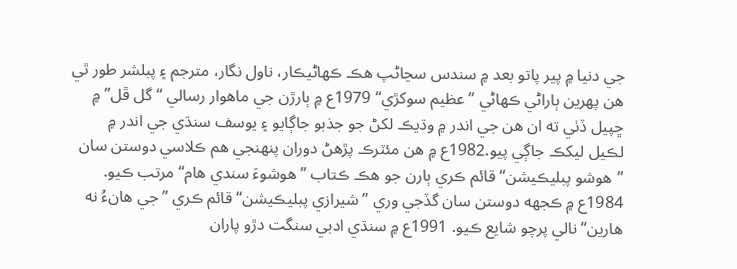جي دنيا ۾ پير پاتو بعد ۾ سندس سڃاڻپ هڪ ڪهاڻيڪار، ناول نگار، مترجم ۽ پبلشر طور ٿي هن پهرين ٻاراڻي ڪهاڻي ”عظيم سوکڙي“ 1979ع ۾ ٻارڙن جي ماهوار رسالي “گل ڦل” ۾ ڇپيل ڏٺي ته ان هن جي اندر ۾ وڌيڪ لکڻ جو جذبو جاڳايو ۽ يوسف سنڌي جي اندر ۾ لڪيل ليکڪ جاڳي پيو.1982ع ۾ هن مئٽرڪ پڙهڻ دوران پنهنجي هم ڪلاسي دوستن سان ”هوشو پبليڪيشن“ قائم ڪري ٻارن جو هڪ ڪتاب ”هوشوءَ سندي هام“ مرتب ڪيو. 1984ع ۾ ڪجهه دوستن سان گڏجي وري ”شيرازي پبليڪيشن“ قائم ڪري ”جي هانءُ نه هارين“ نالي پرچو شايع ڪيو. 1991ع ۾ سنڌي ادبي سنگت دڙو پاران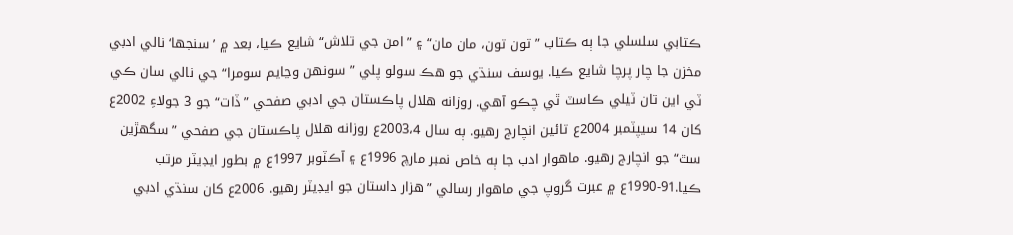ڪتابي سلسلي جا ٻه ڪتاب ”تون تون، مان مان“ ۽ ”امن جي تلاش“ شايع ڪيا، بعد ۾ ’سنجها‘ نالي ادبي مخزن جا چار پرچا شايع ڪيا. يوسف سنڌي جو هڪ سولو پلي ”سونهن وڃايم سومرا“ جي نالي سان ڪي ٽي اين تان ٽيلي ڪاسٽ ٿي چڪو آهي. روزانه هلال پاڪستان جي ادبي صفحي ”ڏات“ جو 3 جولاءِ 2002ع کان 14 سيپٽمبر 2004ع تائين انچارج رهيو. ٻه سال 2003،4ع روزانه هلال پاڪستان جي صفحي ”سگهڙين سٿ“ جو انچارج رهيو. ماهوار ادب جا ٻه خاص نمبر مارچ 1996ع ۽ آڪٽوبر 1997ع ۾ بطور ايڊيٽر مرتب ڪيا.91-1990ع ۾ عبرت گروپ جي ماهوار رسالي ”هزار داستان جو ايڊيٽر رهيو. 2006ع کان سنڌي ادبي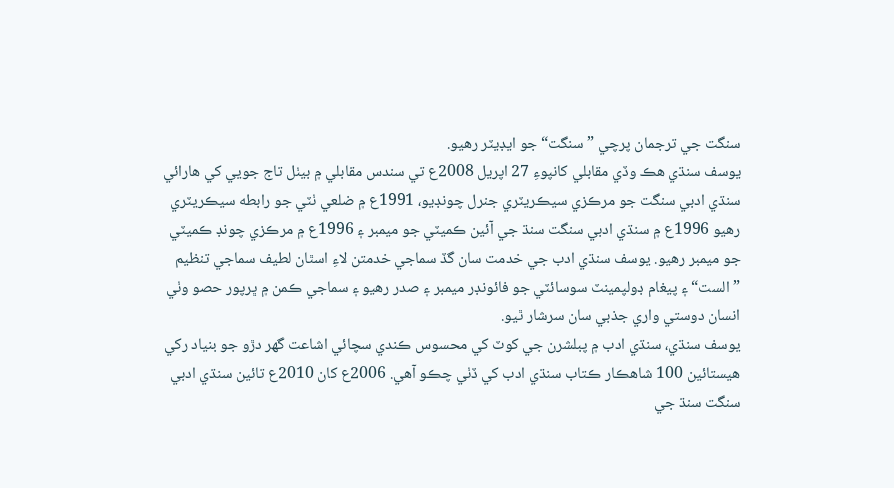سنگت جي ترجمان پرچي ”سنگت“ جو ايڊيٽر رهيو.
يوسف سنڌي هڪ وڏي مقابلي کانپوءِ 27 اپريل 2008ع تي سندس مقابلي ۾ بيٺل تاج جويي کي هارائي سنڌي ادبي سنگت جو مرڪزي سيڪريٽري جنرل چونڊيو، 1991ع ۾ ضلعي ٺٽي جو رابطه سيڪريٽري رهيو 1996ع ۾ سنڌي ادبي سنگت سنڌ جي آئين ڪميٽي جو ميمبر ۽ 1996ع ۾ مرڪزي چونڊ ڪميٽي جو ميمبر رهيو. يوسف سنڌي ادب جي خدمت سان گڏ سماجي خدمتن لاءِ اسٿان لطيف سماجي تنظيم ”الست“ ۽ پيغام ڊولپمينٽ سوسائٽي جو فائونڊر ميمبر ۽ صدر رهيو ۽ سماجي ڪمن ۾ ڀرپور حصو وٺي انسان دوستي واري جذبي سان سرشار ٿيو.
يوسف سنڌي، سنڌي ادب ۾ پبلشرن جي کوٽ کي محسوس ڪندي سچائي اشاعت گهر دڙو جو بنياد رکي هيستائين 100 شاهڪار ڪتاب سنڌي ادب کي ڏٺي چڪو آهي. 2006ع کان 2010ع تائين سنڌي ادبي سنگت سنڌ جي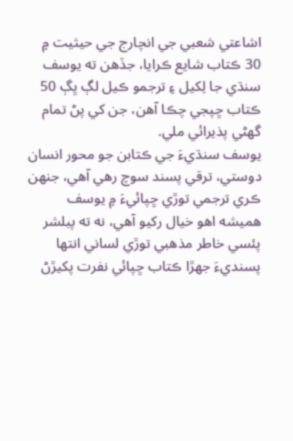اشاعتي شعبي جي انچارج جي حيثيت ۾ 30 ڪتاب شايع ڪرايا، جڏهن ته يوسف سنڌي جا لِکيل ۽ ترجمو ڪيل لڳ ڀڳ 50 ڪتاب ڇپجي چڪا آهن، جن کي پڻ تمام گهڻي پذيرائي ملي.
يوسف سنڌيءَ جي ڪتابن جو محور انسان دوستي، ترقي پسند سوچ رهي آهي، جنهن ڪري ترجمي توڙي ڇپائيءَ ۾ يوسف هميشه اهو خيال رکيو آهي، نه ته پبلشر پئسي خاطر مذهبي توڙي لساني انتها پسنديءَ جهڙا ڪتاب ڇپائي نفرت پکيڙڻ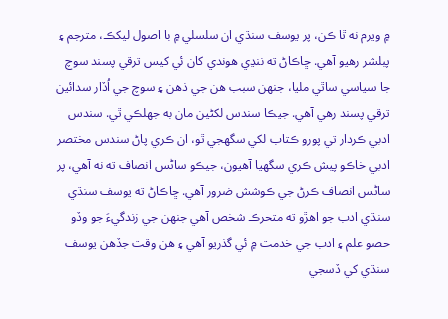۾ ويرم نه ٿا ڪن، پر يوسف سنڌي ان سلسلي ۾ با اصول ليکڪ، مترجم ۽ پبلشر رهيو آهي. ڇاڪاڻ ته ننڍي هوندي کان ئي کيس ترقي پسند سوچ جا سياسي ساٿي مليا، جنهن سبب هن جي ذهن ۽ سوچ جي اُڏار سدائين ترقي پسند رهي آهي. جيڪا سندس لکڻين مان به جهلڪي ٿي. سندس ادبي ڪردار تي پورو ڪتاب لکي سگهجي ٿو، ان ڪري پاڻ سندس مختصر ادبي خاڪو پيش ڪري سگهيا آهيون، جيڪو ساڻس انصاف ته نه آهي، پر ساڻس انصاف ڪرڻ جي ڪوشش ضرور آهي. ڇاڪاڻ ته يوسف سنڌي سنڌي ادب جو اهڙو ته متحرڪ شخص آهي جنهن جي زندگيءَ جو وڏو حصو علم ۽ ادب جي خدمت ۾ ئي گذريو آهي ۽ هن وقت جڏهن يوسف سنڌي کي ڏسجي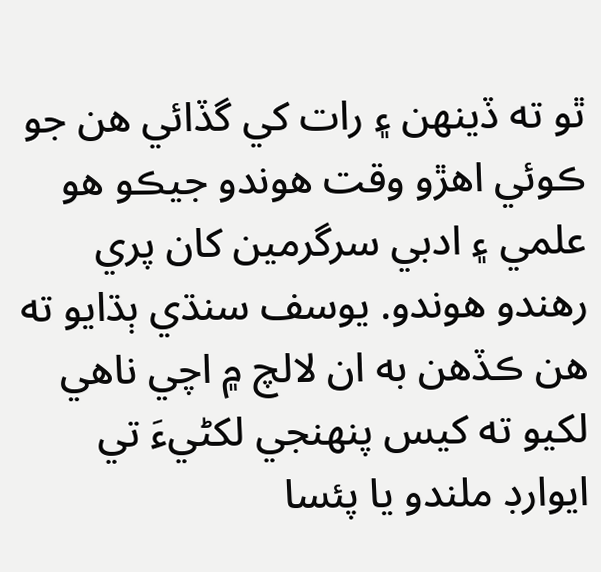ٿو ته ڏينهن ۽ رات کي گڏائي هن جو ڪوئي اهڙو وقت هوندو جيڪو هو علمي ۽ ادبي سرگرمين کان پري رهندو هوندو. يوسف سنڌي ٻڌايو ته هن ڪڏهن به ان لالچ ۾ اچي ناهي لکيو ته کيس پنهنجي لکڻيءَ تي ايوارڊ ملندو يا پئسا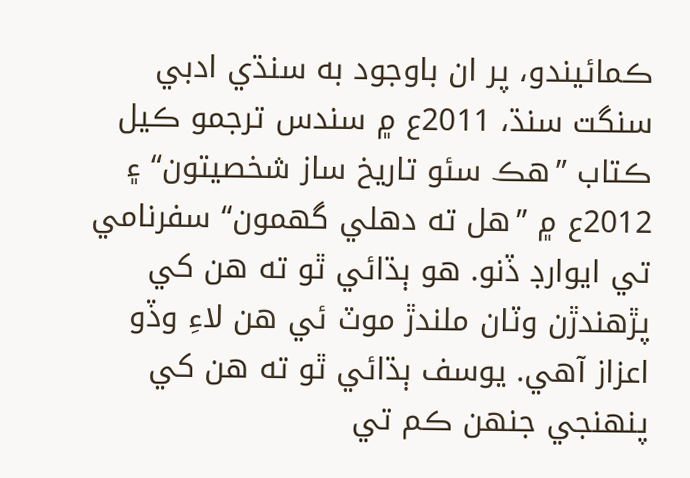ڪمائيندو، پر ان باوجود به سنڌي ادبي سنگت سنڌ، 2011ع ۾ سندس ترجمو ڪيل ڪتاب ”هڪ سئو تاريخ ساز شخصيتون“ ۽ 2012ع ۾ ”هل ته دهلي گهمون“ سفرنامي تي ايوارڊ ڏنو. هو ٻڌائي ٿو ته هن کي پڙهندڙن وٽان ملندڙ موٽ ئي هن لاءِ وڏو اعزاز آهي. يوسف ٻڌائي ٿو ته هن کي پنهنجي جنهن ڪم تي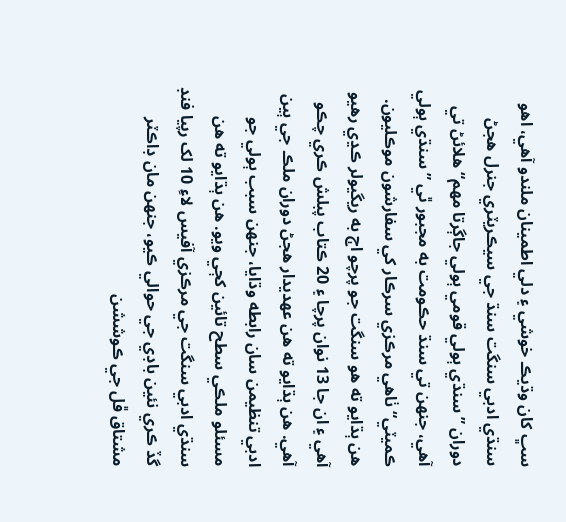سڀ کان وڌيڪ خوشي ۽ دلي اطمينان ملندو آهي، اهو سنڌي ادبي سنگت سنڌ جي سيڪريٽري جنرل هجڻ دوران ”سنڌي ٻولي قومي ٻولي جاڳرتا مهم“ هلائڻ تي آهي، جنهن تي سنڌ حڪومت به مجبور ٿي ”سنڌي ٻولي ڪميٽي“ ٺاهي مرڪزي سرڪار کي سفارشون موڪليون. هن ٻڌايو ته هو سنگت جو پرچو اڄ به ريگيولر ڪڍي رهيو آهي ۽ ان جا 13 نوان پرچا ۽ 20 ڪتاب پبلش ڪري چڪو آهي. هن ٻڌايو ته هن عهديدار هجڻ دوران ملڪ جي ٻين ادبي تنظيمن سان رابطه وڌايا، جنهن سبب ٻولي جو مسئلو ملڪي سطح تائين کڄي ويو. هن ٻڌايو ته هن سنڌي ادبي سنگت جي مرڪزي آفيس لاءِ 10 لک رپيا فنڊ گڏ ڪري نئين باڊي جي حوالي ڪيو، جنهن مان ڊاڪٽر مشتاق ڦل جي ڪوششن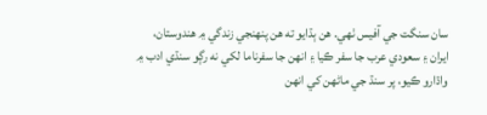سان سنگت جي آفيس ٺهي. هن ٻڌايو ته هن پنهنجي زندگي ۾ هندوستان، ايران ۽ سعودي عرب جا سفر ڪيا ۽ انهن جا سفرناما لکي نه رڳو سنڌي ادب ۾ واڌارو ڪيو، پر سنڌ جي ماڻهن کي انهن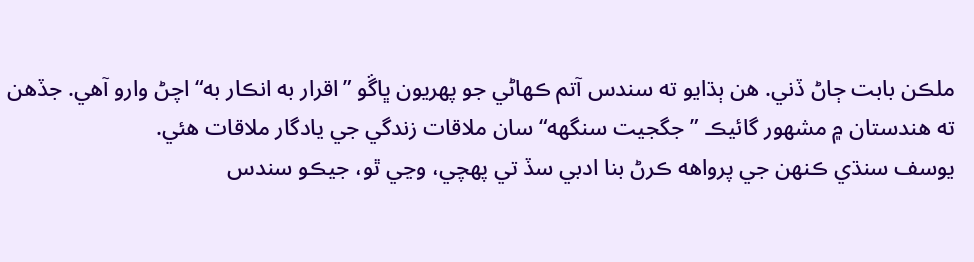ملڪن بابت ڄاڻ ڏني. هن ٻڌايو ته سندس آتم ڪهاڻي جو پهريون ڀاڱو ”اقرار به انڪار به“ اچڻ وارو آهي. جڏهن ته هندستان ۾ مشهور گائيڪ ”جگجيت سنگهه“ سان ملاقات زندگي جي يادگار ملاقات هئي.
يوسف سنڌي ڪنهن جي پرواهه ڪرڻ بنا ادبي سڏ تي پهچي، وڃي ٿو، جيڪو سندس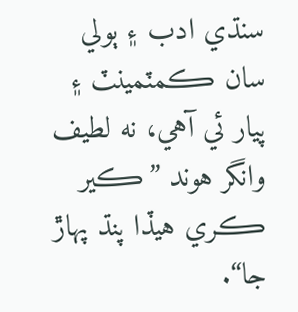سنڌي ادب ۽ ٻولي سان ڪمٽمينٽ ۽ پيار ئي آهي، نه لطيف وانگر هوند ”ڪير ڪري هيڏا پنڌ پهاڙ جا“.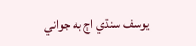يوسف سنڌي اڄ به جواني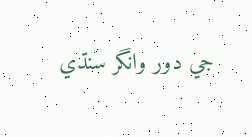جي دور وانگر سنڌي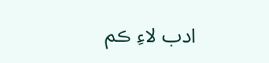ادب لاءِ ڪم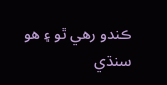ڪندو رهي ٿو ۽ هو سنڌي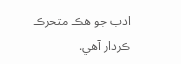ادب جو هڪ متحرڪ ڪردار آهي.